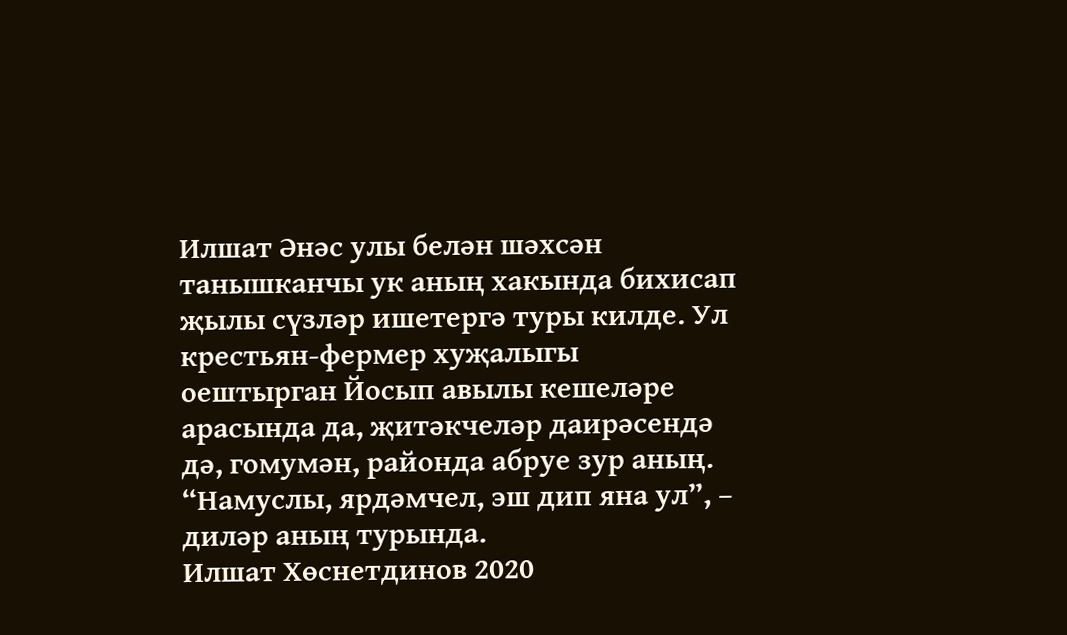Илшат Әнәс улы белән шәхсән танышканчы ук аның хакында бихисап җылы сүзләр ишетергә туры килде. Ул крестьян-фермер хуҗалыгы оештырган Йосып авылы кешеләре арасында да, җитәкчеләр даирәсендә дә, гомумән, районда абруе зур аның. “Намуслы, ярдәмчел, эш дип яна ул”, – диләр аның турында.
Илшат Хөснетдинов 2020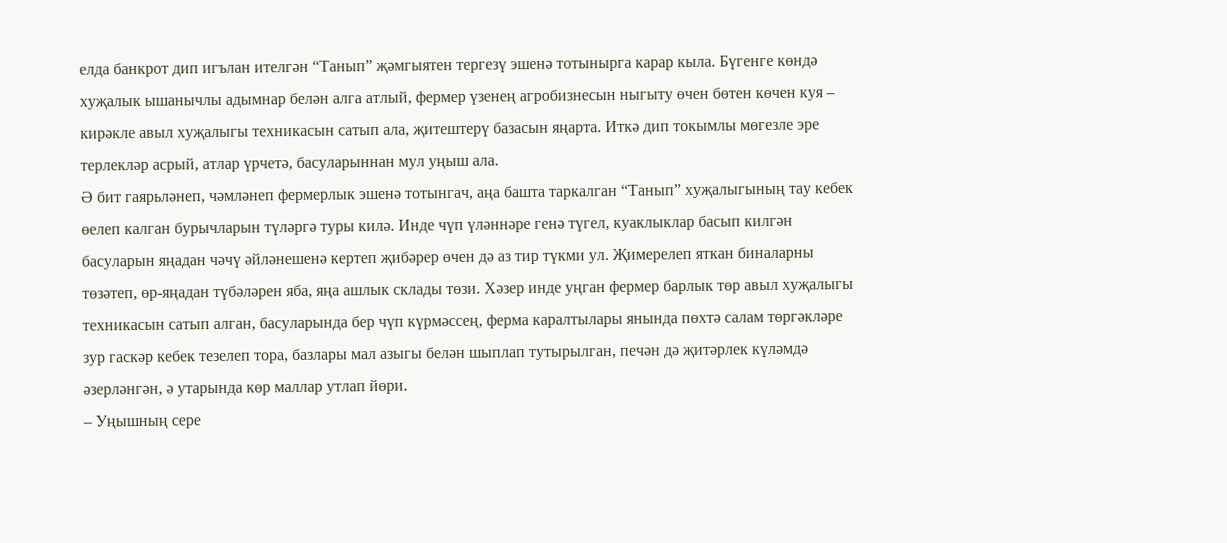елда банкрот дип игълан ителгән “Танып” җәмгыятен тергезү эшенә тотынырга карар кыла. Бүгенге көндә хуҗалык ышанычлы адымнар белән алга атлый, фермер үзенең агробизнесын ныгыту өчен бөтен көчен куя – кирәкле авыл хуҗалыгы техникасын сатып ала, җитештерү базасын яңарта. Иткә дип токымлы мөгезле эре терлекләр асрый, атлар үрчетә, басуларыннан мул уңыш ала.
Ә бит гаярьләнеп, чәмләнеп фермерлык эшенә тотынгач, аңа башта таркалган “Танып” хуҗалыгының тау кебек өелеп калган бурычларын түләргә туры килә. Инде чүп үләннәре генә түгел, куаклыклар басып килгән басуларын яңадан чәчү әйләнешенә кертеп җибәрер өчен дә аз тир түкми ул. Җимерелеп яткан биналарны төзәтеп, өр-яңадан түбәләрен яба, яңа ашлык склады төзи. Хәзер инде уңган фермер барлык төр авыл хуҗалыгы техникасын сатып алган, басуларында бер чүп күрмәссең, ферма каралтылары янында пөхтә салам төргәкләре зур гаскәр кебек тезелеп тора, базлары мал азыгы белән шыплап тутырылган, печән дә җитәрлек күләмдә әзерләнгән, ә утарында көр маллар утлап йөри.
– Уңышның сере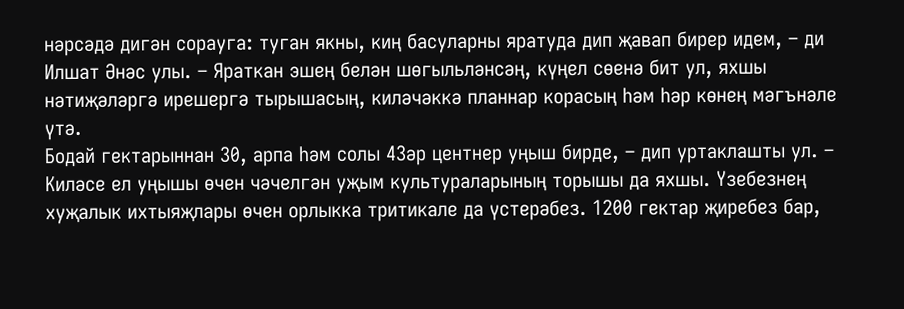нәрсәдә дигән сорауга: туган якны, киң басуларны яратуда дип җавап бирер идем, – ди Илшат Әнәс улы. – Яраткан эшең белән шөгыльләнсәң, күңел сөенә бит ул, яхшы нәтиҗәләргә ирешергә тырышасың, киләчәккә планнар корасың һәм һәр көнең мәгънәле үтә.
Бодай гектарыннан 30, арпа һәм солы 43әр центнер уңыш бирде, – дип уртаклашты ул. – Киләсе ел уңышы өчен чәчелгән уҗым культураларының торышы да яхшы. Үзебезнең хуҗалык ихтыяҗлары өчен орлыкка тритикале да үстерәбез. 1200 гектар җиребез бар,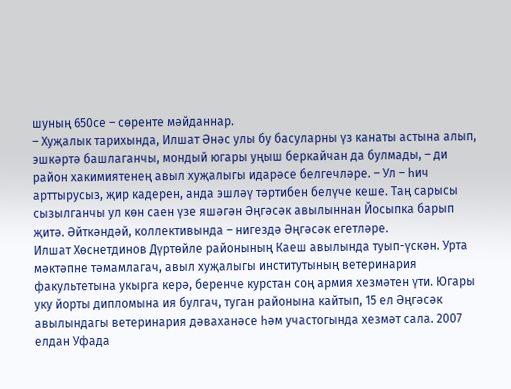шуның 650се – сөренте мәйданнар.
– Хуҗалык тарихында, Илшат Әнәс улы бу басуларны үз канаты астына алып, эшкәртә башлаганчы, мондый югары уңыш беркайчан да булмады, – ди район хакимиятенең авыл хуҗалыгы идарәсе белгечләре. – Ул – һич арттырусыз, җир кадерен, анда эшләү тәртибен белүче кеше. Таң сарысы сызылганчы ул көн саен үзе яшәгән Әңгәсәк авылыннан Йосыпка барып җитә. Әйткәндәй, коллективында – нигездә Әңгәсәк егетләре.
Илшат Хөснетдинов Дүртөйле районының Каеш авылында туып-үскән. Урта мәктәпне тәмамлагач, авыл хуҗалыгы институтының ветеринария факультетына укырга керә, беренче курстан соң армия хезмәтен үти. Югары уку йорты дипломына ия булгач, туган районына кайтып, 15 ел Әңгәсәк авылындагы ветеринария дәваханәсе һәм участогында хезмәт сала. 2007 елдан Уфада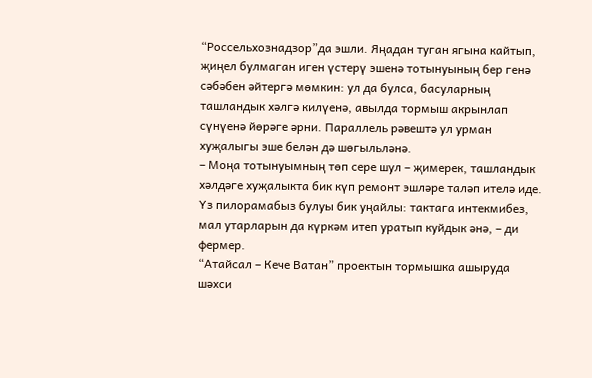“Россельхознадзор”да эшли. Яңадан туган ягына кайтып, җиңел булмаган иген үстерү эшенә тотынуының бер генә сәбәбен әйтергә мөмкин: ул да булса, басуларның ташландык хәлгә килүенә, авылда тормыш акрынлап сүнүенә йөрәге әрни. Параллель рәвештә ул урман хуҗалыгы эше белән дә шөгыльләнә.
– Моңа тотынуымның төп сере шул – җимерек, ташландык хәлдәге хуҗалыкта бик күп ремонт эшләре таләп ителә иде. Үз пилорамабыз булуы бик уңайлы: тактага интекмибез, мал утарларын да күркәм итеп уратып куйдык әнә, – ди фермер.
“Атайсал – Кече Ватан” проектын тормышка ашыруда шәхси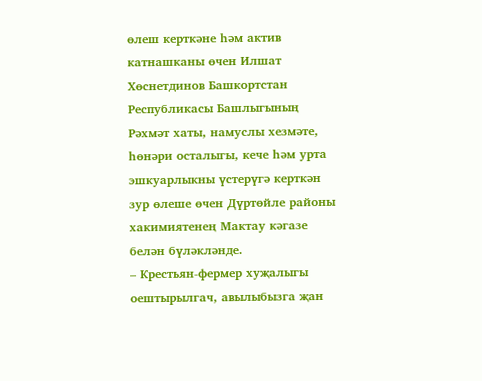өлеш керткәне һәм актив катнашканы өчен Илшат Хөснетдинов Башкортстан Республикасы Башлыгының Рәхмәт хаты, намуслы хезмәте, һөнәри осталыгы, кече һәм урта эшкуарлыкны үстерүгә керткән зур өлеше өчен Дүртөйле районы хакимиятенең Мактау кәгазе белән бүләкләнде.
– Крестьян-фермер хуҗалыгы оештырылгач, авылыбызга җан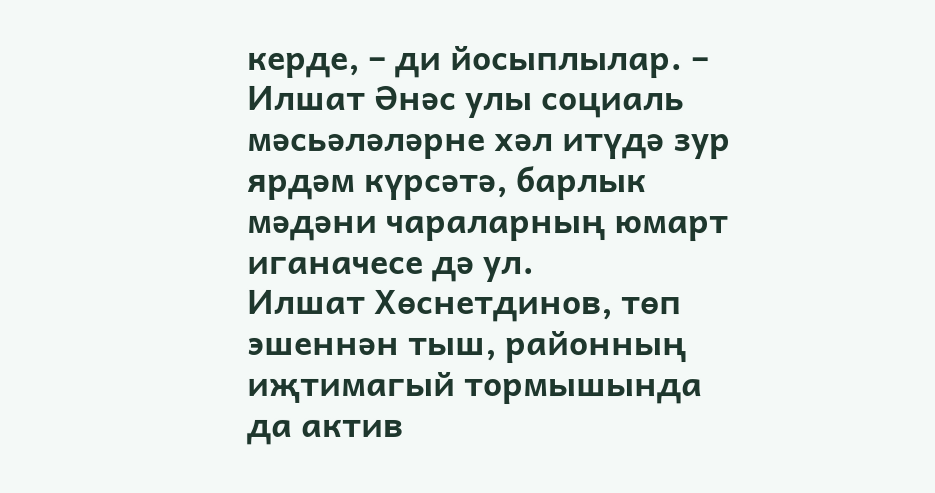керде, – ди йосыплылар. – Илшат Әнәс улы социаль мәсьәләләрне хәл итүдә зур ярдәм күрсәтә, барлык мәдәни чараларның юмарт иганачесе дә ул.
Илшат Хөснетдинов, төп эшеннән тыш, районның иҗтимагый тормышында да актив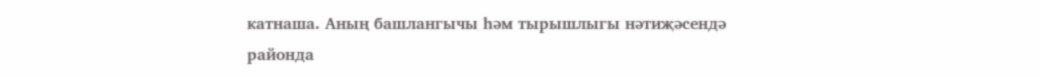катнаша. Аның башлангычы һәм тырышлыгы нәтиҗәсендә районда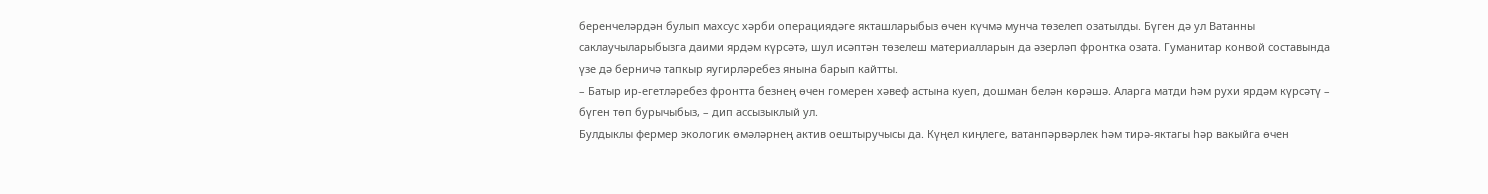беренчеләрдән булып махсус хәрби операциядәге якташларыбыз өчен күчмә мунча төзелеп озатылды. Бүген дә ул Ватанны саклаучыларыбызга даими ярдәм күрсәтә, шул исәптән төзелеш материалларын да әзерләп фронтка озата. Гуманитар конвой составында үзе дә берничә тапкыр яугирләребез янына барып кайтты.
– Батыр ир-егетләребез фронтта безнең өчен гомерен хәвеф астына куеп, дошман белән көрәшә. Аларга матди һәм рухи ярдәм күрсәтү – бүген төп бурычыбыз, – дип ассызыклый ул.
Булдыклы фермер экологик өмәләрнең актив оештыручысы да. Күңел киңлеге, ватанпәрвәрлек һәм тирә-яктагы һәр вакыйга өчен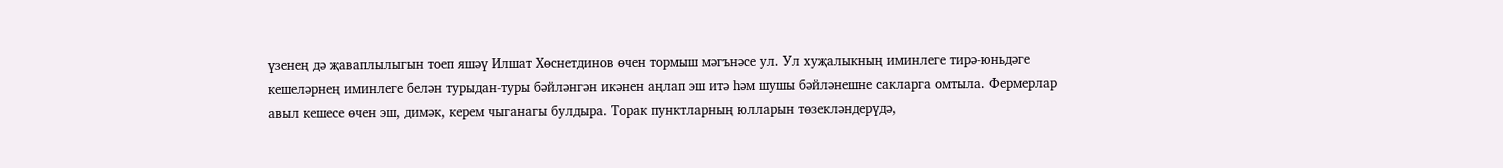үзенең дә җаваплылыгын тоеп яшәү Илшат Хөснетдинов өчен тормыш мәгънәсе ул. Ул хуҗалыкның иминлеге тирә-юньдәге кешеләрнең иминлеге белән турыдан-туры бәйләнгән икәнен аңлап эш итә һәм шушы бәйләнешне сакларга омтыла. Фермерлар авыл кешесе өчен эш, димәк, керем чыганагы булдыра. Торак пунктларның юлларын төзекләндерүдә,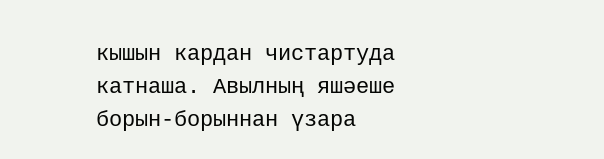кышын кардан чистартуда катнаша. Авылның яшәеше борын-борыннан үзара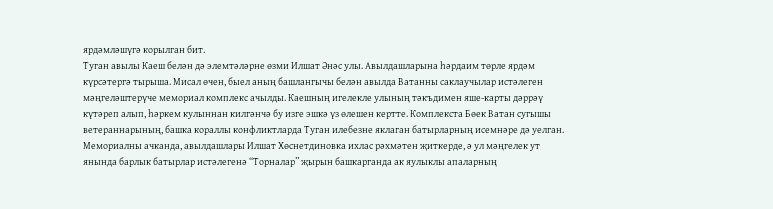ярдәмләшүгә корылган бит.
Туган авылы Каеш белән дә элемтәләрне өзми Илшат Әнәс улы. Авылдашларына һәрдаим төрле ярдәм күрсәтергә тырыша. Мисал өчен, быел аның башлангычы белән авылда Ватанны саклаучылар истәлеген мәңгеләштерүче мемориал комплекс ачылды. Каешның игелекле улының тәкъдимен яше-карты дәррәү күтәреп алып, һәркем кулыннан килгәнчә бу изге эшкә үз өлешен кертте. Комплекста Бөек Ватан сугышы ветераннарының, башка кораллы конфликтларда Туган илебезне яклаган батырларның исемнәре дә уелган. Мемориалны ачканда, авылдашлары Илшат Хөснетдиновка ихлас рәхмәтен җиткерде, ә ул мәңгелек ут янында барлык батырлар истәлегенә “Торналар” җырын башкарганда ак яулыклы апаларның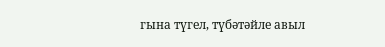гына түгел, түбәтәйле авыл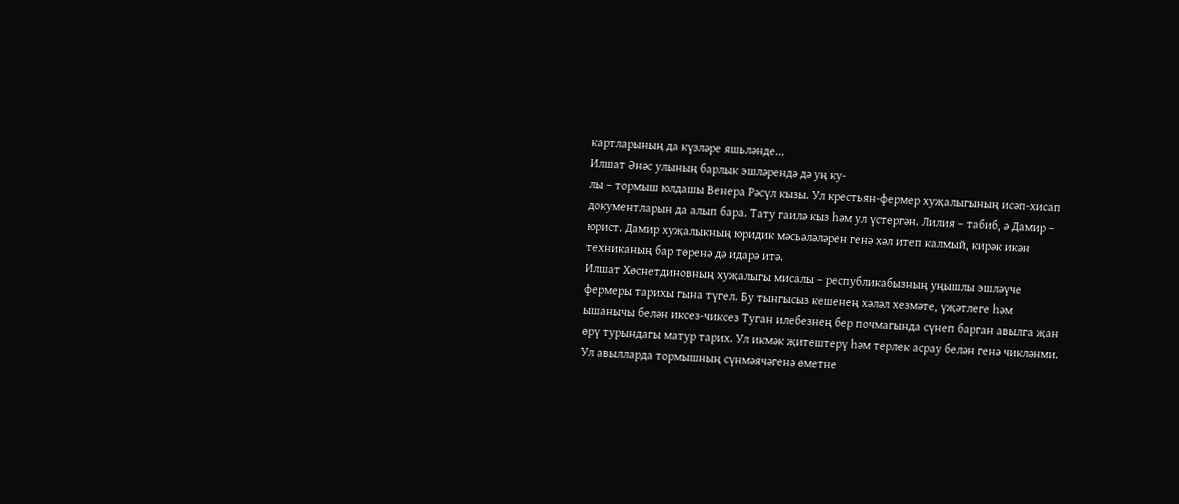картларының да күзләре яшьләнде...
Илшат Әнәс улының барлык эшләрендә дә уң ку-
лы – тормыш юлдашы Венера Рәсүл кызы. Ул крестьян-фермер хуҗалыгының исәп-хисап документларын да алып бара. Тату гаилә кыз һәм ул үстергән. Лилия – табиб, ә Дамир – юрист. Дамир хуҗалыкның юридик мәсьәләләрен генә хәл итеп калмый, кирәк икән техниканың бар төренә дә идарә итә.
Илшат Хөснетдиновның хуҗалыгы мисалы – республикабызның уңышлы эшләүче фермеры тарихы гына түгел. Бу тынгысыз кешенең хәләл хезмәте, үҗәтлеге һәм ышанычы белән иксез-чиксез Туган илебезнең бер почмагында сүнеп барган авылга җан өрү турындагы матур тарих. Ул икмәк җитештерү һәм терлек асрау белән генә чикләнми. Ул авылларда тормышның сүнмәячәгенә өметне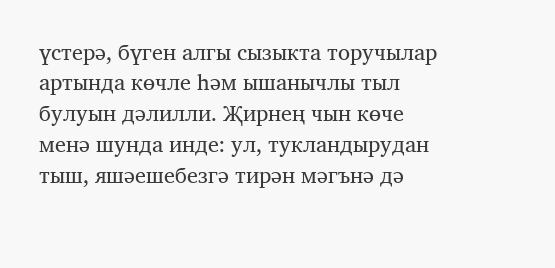үстерә, бүген алгы сызыкта торучылар артында көчле һәм ышанычлы тыл булуын дәлилли. Җирнең чын көче менә шунда инде: ул, тукландырудан тыш, яшәешебезгә тирән мәгънә дә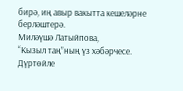бирә, иң авыр вакытта кешеләрне берләштерә.
Миләүшә Латыйпова,
“Кызыл таң”ның үз хәбәрчесе.
Дүртөйле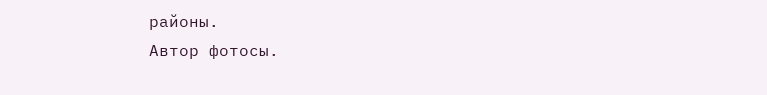районы.
Автор фотосы.